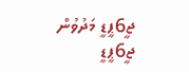ޖީ6ޕީޑީ މަދުވުން
ޖީ6ޕީޑީ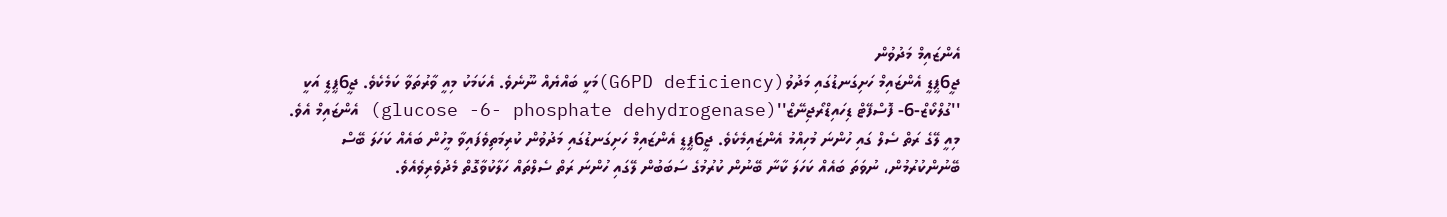އެންޒައިމް މަދުވުން
ޖީ6ޕީޑީ އެންޒައިމް ހަށިގަނޑުގައި މަދުވު(G6PD deficiency)މަކީ ބައްޔެއް ނޫނެވެ. އެކަމަކު މިއީ ވާރުތަވާ ކަމެކެވެ. ޖީ6ޕީޑީ އަކީ ''ގުލްކޯޒް-6- ފޮސްފޭޓް ޑިހައިޑްރޯޖިނޭޒް''(glucose -6- phosphate dehydrogenase) އެންޒައިމް އެވެ. މިއީ ލޭގެ ރަތް ސެލް ގައި ހުންނަ މުހިއްމު އެންޒައިމެކެވެ. ޖީ6ޕީޑީ އެންޒައިމް ހަށިގަނޑުގައި މަދުވުން ކުރިމަތިވެފައިވާ މީހުން ބައެއް ކަހަލަ ބޭސް ބޭނުންކުރުމުން، ނުވަތަ ބައެއް ކަހަލަ ކާނާ ބޭނުން ކުރުމުގެ ސަބަބުން ލޭގައި ހުންނަ ރަތް ސެލްތައް ހަލާކުވާގޮތް މެދުވެރިވެއެވެ.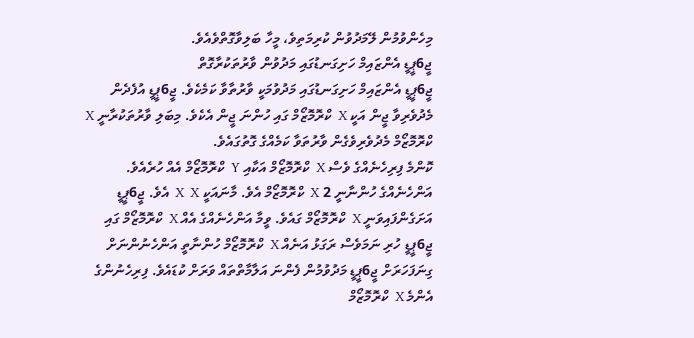މިހެންވުމުން ލޭމަދުވުން ކުރިމަތިވެ، މީހާ ބަލިވާގޮތްވެއެވެ.
ޖީ6ޕީޑީ އެންޒައިމް ހަށިގަނޑުގައި މަދުވުން ވާރުތަކުރާގޮތް
ޖީ6ޕީޑީ އެންޒައިމް ހަށިގަނޑުގައި މަދުވުމަކީ ވާރުތާވާ ކަމެކެވެ. ޖީ6ޕީޑީ އުފެދެން މެދުވެރިވާ ޖީން އަކީ X  ކްރޮމޮޒޯމް ގައި ހުންނަ ޖީން އެކެވެ. މިބަލި ވާރުތަކުރާނީ X  ކްރޮމޮޒޯމް މެދުވެރިވެގެން ވާރުތަވާ ކަމެއްގެ ގޮތުގައެވެ.
ކޮންމެ ފިރިހެނެއްގެ ވެސް X  ކްރޮމޮޒޯމް އަކާއި Y  ކްރޮމޮޒޯމް އެއް ހުރެއެވެ. އަންހެނެއްގެ ހުންނާނީ 2 X  ކްރޮމޮޒޯމް އެވެ. މާނައަކީ X  X  އެވެ. ޖީ6ޕީޑީ އަށަގެންފައިވަނީ X  ކްރޮމޮޒޯމް ގައެވެ. ވީމާ އަންހެނެއްގެ އެއް X  ކްރޮމޮޒޯމް ގައި ޖީ6ޕީޑީ ހުރި ނަމަވެސް ރަގަޅު އަނެއް X  ކްރޮމޮޒޯމް ހުންނާތީ އަންހެނުންނަށް ގިނަފަހަރަށް ޖީ6ޕީޑީ މަދުވުމުން ފެންނަ އަލާމާތްތައް ވަރަށް ކުޑައެވެ. ފިރިހެނުންގެ އެންމެ X  ކްރޮމޮޒޯމް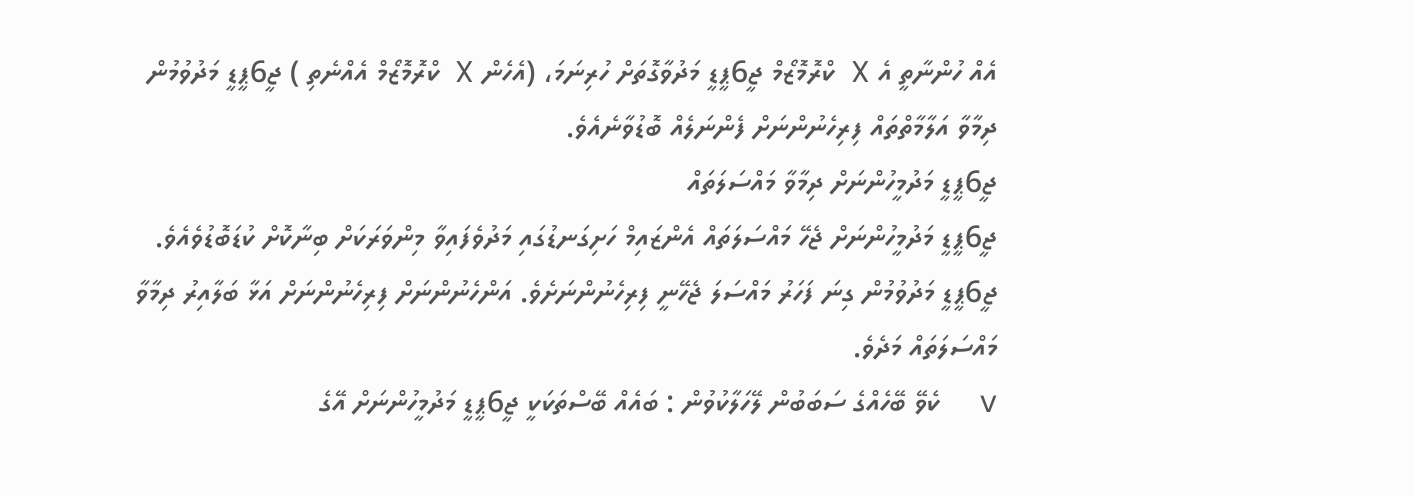އެއް ހުންނާތީ އެ X  ކްރޮމޮޒޯމް ޖީ6ޕީޑީ މަދުވާގޮތަށް ހުރިނަމަ، (އެހެން X  ކްރޮމޮޒޯމް އެއްނެތި ) ޖީ6ޕީޑީ މަދުވުމުން ދިމާވާ އަލާމާތްތައް ފިރިހެނުންނަށް ފެންނަލެއް ބޮޑުވާނެއެވެ.
ޖީ6ޕީޑީ މަދުމީހުންނަށް ދިމާވާ މައްސަލަތައް
ޖީ6ޕީޑީ މަދުމީހުންނަށް ޖެހޭ މައްސަލަތައް އެންޒައިމް ހަށިގަނޑުގައި މަދުވެފައިވާ މިންވަރަކަށް ބިނާކޮށް ކުޑަބޮޑުވެއެވެ. ޖީ6ޕީޑީ މަދުވުމުން ގިނަ ފަހަރު މައްސަލަ ޖެހޭނީ ފިރިހެނުންނަށެވެ. އަންހެނުންނަށް ފިރިހެނުންނަށް އަޅާ ބަލާއިރު ދިމާވާ މައްސަލަތައް މަދެވެ.
v     ކެވޭ ބޭހެއްގެ ސަބަބުން ލޭހަލާކުވުން : ބައެއް ބޭސްތަކަކީ ޖީ6ޕީޑީ މަދުމީހުންނަށް އޭގެ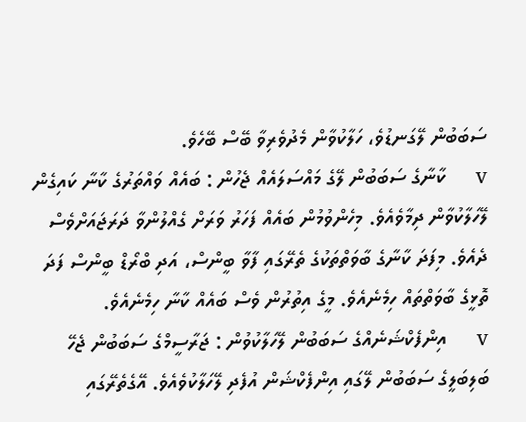ސަބަބުން ލޭގަނޑުވެ، ހަލާކުވާން މެދުވެރިވާ ބޭސް ބޭހެވެ.
v     ކާނާގެ ސަބަބުން ލޭގެ މައްސަލައެއް ޖެހުން : ބައެއް ވައްތަރުގެ ކާނާ ކައިގެން ލޭހަލާކުވާން ދިމާވެއެވެ. މިހެންވުމުން ބައެއް ފަހަރު ވަރަށް ގެއްލުންވާ ދަރަޖައަށްވެސް ދެއެވެ. މިފަދަ ކާނާގެ ބާވަތްތަކުގެ ތެރޭގައި ފާވާ ބީންސް، އަދި ބްރޯޑް ބީންސް ފަދަ ތޮޅީގެ ބާވަތްތައް ހިމެނެއެވެ. މީގެ އިތުރުން ވެސް ބައެއް ކާނާ ހިމެނެއެވެ.
v     އިންފެކްޝަނެއްގެ ސަބަބުން ލޭހަލާކުވުން : ޖަރާސީމްގެ ސަބަބުން ޖެހޭ ބަލިބަލީގެ ސަބަބުން ލޭގައި އިންފެކްޝަން އުފެދި ލޭހަލާކުވެއެވެ. އޭގެތެރޭގައި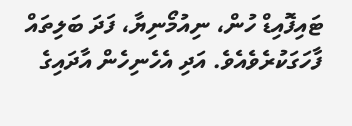ޓައިފޮއިޑް ހުން، ނިއުމޯނިޔާ، ފަދަ ބަލިތައް ފާހަގަކުރެވެއެވެ. އަދި އެހެނިހެން އާދައިގެ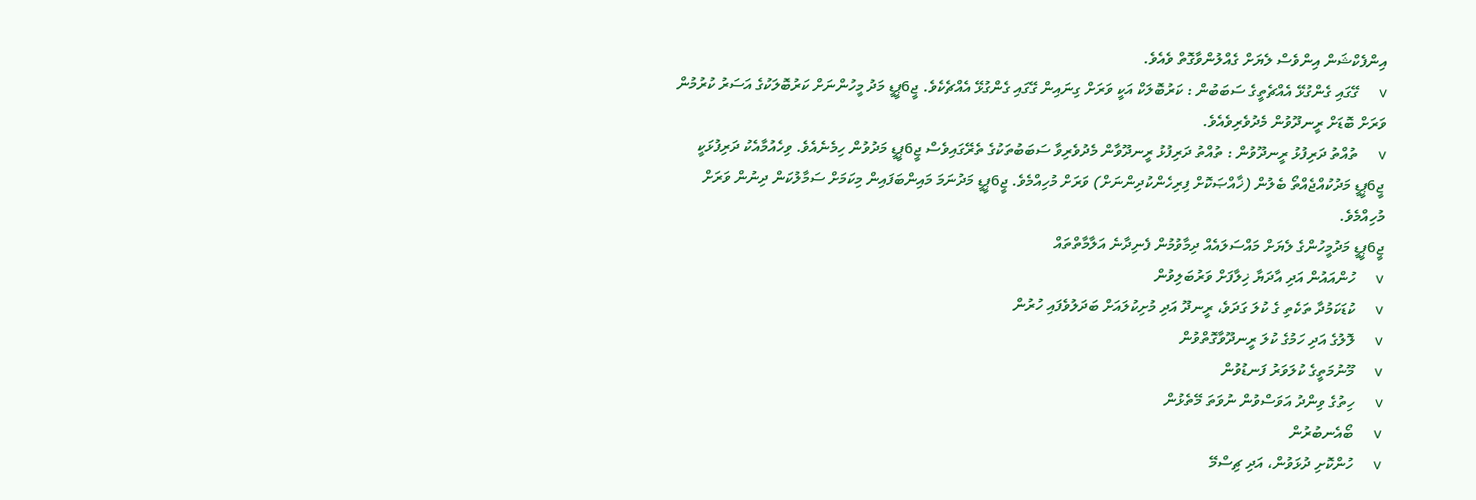އިންފެކްޝަން އިންވެސް ލެޔަށް ގެއްލުންވާގޮތް ވެއެވެ.
v     ގޭގައި ގެންގުޅޭ އެއްޗެތީގެ ސަބަބުން : ކަރުބޮލަކް އަކީ ވަރަށް ގިނައިން ގޭގައި ގެންގުޅޭ އެއްޗެކެވެ. ޖީ6ޕީޑީ މަދު މީހުންނަށް ކަރުބޮލަކުގެ އަސަރު ކުރުމުން ވަރަށް ބޮޑަށް ރީނދޫވުން މެދުވެރިވެއެވެ.
v     ތުއްތު ދަރިފުޅު ރީނދޫވުން : ތުއްތު ދަރިފުޅު ރީނދޫވާން މެދުވެރިވާ ސަބަބުތަކުގެ ތެރޭގައިވެސް ޖީ6ޕީޑީ މަދުވުން ހިމެނެއެވެ. ވިހެއުމާއެކު ދަރިފުޅަކީ ޖީ6ޕީޑީ މަދުކުއްޖެއްތޯ ބެލުން (ޚާއްޞަކޮށް ފިރިހެންކުދިންނަށް) ވަރަށް މުހިއްމެވެ. ޖީ6ޕީޑީ މަދުނަމަ މައިންބަފައިން މިކަމަށް ސަމާލުކަން ދިނުން ވަރަށް މުހިއްމެވެ.
ޖީ6ޕީޑީ މަދުމީހުންގެ ލެޔަށް މައްސަލައެއް ދިމާވުމުން ފެނިދާނެ އަލާމާތްތައް
v     ހުންއައުން އަދި އާދަޔާ ޚިލާފަށް ވަރުބަލިވުން
v     ކުޑަކަމުދާ ތަކެތި ގެ ކުލަ ގަދަވެ، ރީނދޫ އަދި މުށިކުލައަށް ބަދަލުވެފައި ހުރުން
v     ލޮލުގެ އަދި ހަމުގެ ކުލަ ރީނދޫވާގޮތްވުން
v     މޫނުމަތީގެ ކުލަވަރު ފަނޑުވުން
v     ހިތުގެ ވިންދު އަވަސްވުން ނުވަތަ މޭތެޅުން
v     ބޯއެނބުރުން
v     ހުންކޮށި ދުޅަވުން، އަދި ޗިސްމޭ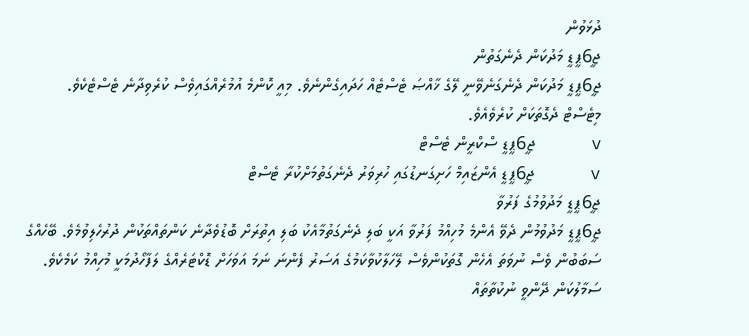ދުޅަވުން
ޖީ6ޕީޑީ މަދުކަން ދެނެގަތުން
ޖީ6ޕީޑީ މަދުކަން ދެނެގަނެވޭނީ ލޭގެ ޚާއްޞަ ޓެސްޓެއް ހަދައިގެންނެވެ. މިއީ ކޮންމެ އުމުރެއްގައިވެސް ކުރެވިދާނެ ޓެސްޓެކެވެ. މިޓެސްޓް ދެގޮތަކަށް ކުރެވެއެވެ.
v     ޖީ6ޕީޑީ ސްކްރީން ޓެސްޓް
v     ޖީ6ޕީޑީ އެންޒައިމް ހަށިގަނޑުގައި ހުރިވަރު ދެނެގަތުމަށްކުރާ ޓެސްޓް
ޖީ6ޕީޑީ މަދުވުމުގެ ފަރުވާ
ޖީ6ޕީޑީ މަދުވުމުން ދެވޭ އެންމެ މުހިއްމު ފަރުވާ އަކީ ބަލި ދެނެގަތުމާއެކު ބަލި އިތުރަށް ބޮޑުވެދާނެ ކަންތައްތަކުން ދުރުހެލިވުމެވެ. ބޭހެއްގެ ސަބަބުން ވެސް ނުވަތަ އެހެން ގޮތަކުންވެސް ލޭހަލާކުވާކަމުގެ އަސަރު ފެންނަ ނަމަ އަވަހަށް ޑޮކްޓަރެއްގެ ލަފާހޯދުމަކީ މުހިއްމު ކަމެކެވެ.
ސަމާލުކަން ދޭންވީ ނުކުތާތައް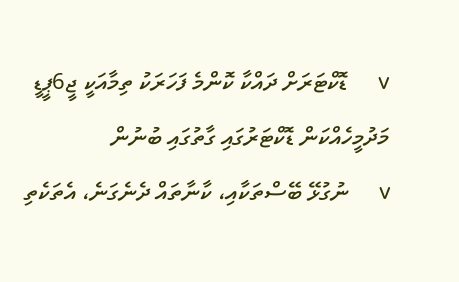v     ޑޮކްޓަރަށް ދައްކާ ކޮންމެ ފަހަރަކު ތިމާއަކީ ޖީ6ޕީޑީ މަދުމީހެއްކަން ޑޮކްޓަރުގައި ގާތުގައި ބުނުން
v     ނުގުޅޭ ބޭސްތަކާއި، ކާނާތައް ދެނެގަނެ، އެތަކެތި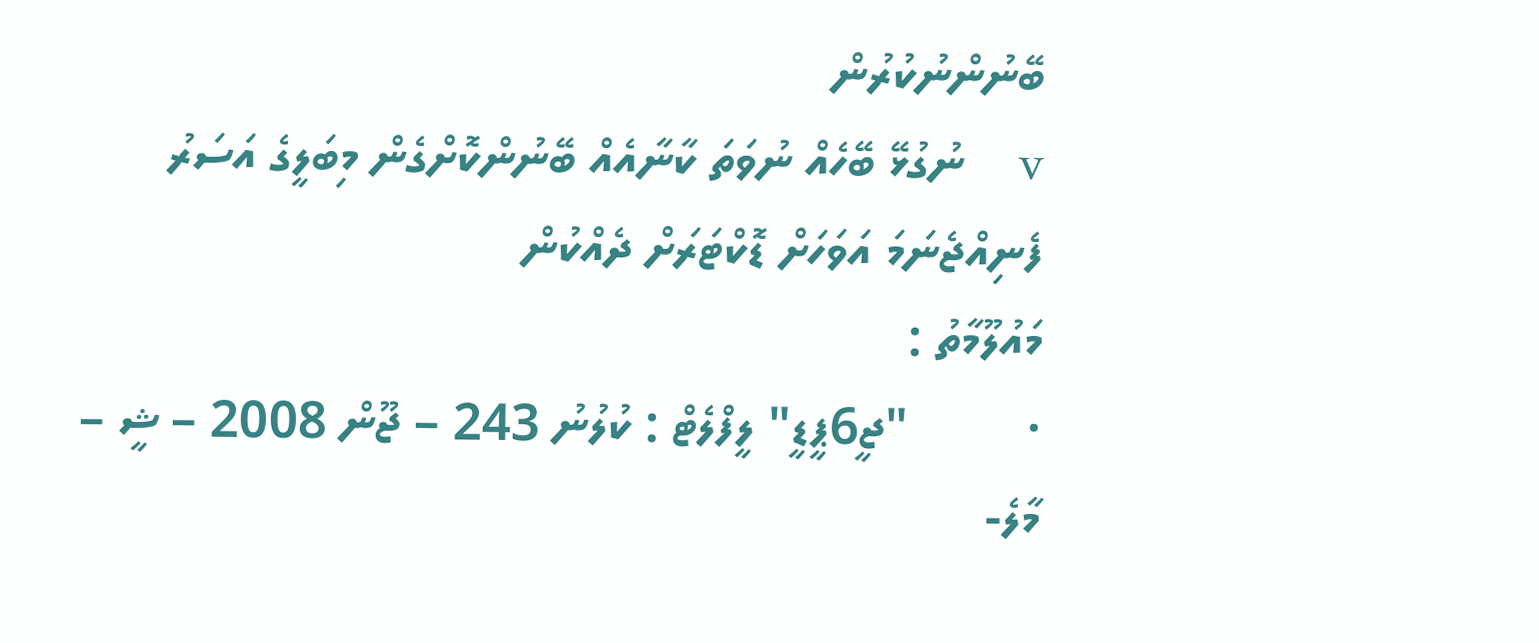ބޭނުންނުކުރުން
v     ނުގުޅޭ ބޭހެއް ނުވަތަ ކާނާއެއް ބޭނުންކޮށްގެން މިބަލީގެ އަސަރު ފެނިއްޖެނަމަ އަވަހަށް ޑޮކްޓަރަށް ދެއްކުން
މައުލޫމާތު :
·         "ޖީ6ޕީޑީ" ލީފްލެޓް : ކުލުނު 243 – ޖޫން 2008 – ޝީ – މާލެ-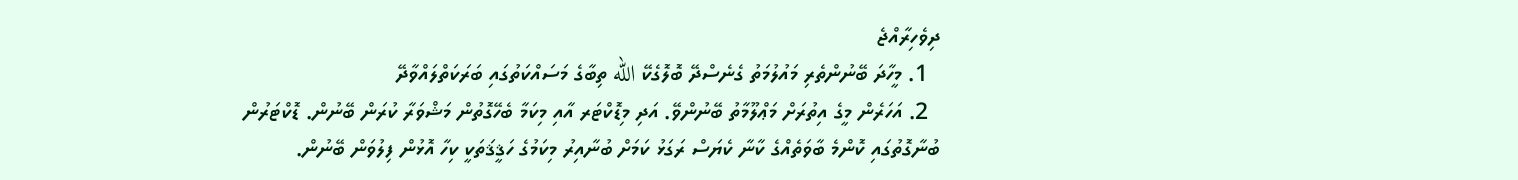ދިވެހިރާއްޖެ
  1. މީހާދަ ބޭނުންތެރި މައުލުމަތު ގެނެސްދޭ ބޮލޮގެކޭ الله ތިބާގެ މަސައްކަތުގައި ބަރަކަތްލައްވާދޭ
  2. އަހަރެން މީގެ އިތުރަށް މަޢްލޫމާތު ބޭނުންވޭ. އަދި މިޑޮކްޓަރ އާއި މިކަމާ ބެހޭގޮތުން މަޝްވަރާ ކުރަން ބޭނުން. ޑޮކްޓަރުން ބުނާގޮތުގައި ކޮންމެ ބާވަތެއްގެ ކާނާ ކެޔަސް ރަގަޅު ކަމަށް ބުނާއިރު މިކަމުގެ ހަޤީޤަތަކީ ކިހާ އޮޅުން ފިލުވަން ބޭނުން.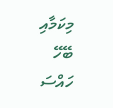މިކަމާއި ބޭހޭ ހައްސަ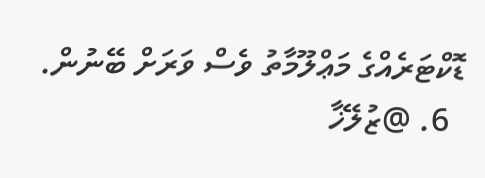ޑޮކްޓަރެއްގެ މަޢްލޫމާތު ވެސް ވަރަށް ބޭނުން.
  6. @ޒުލޭޚާ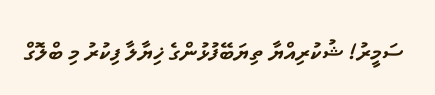ސަމީރު! ޝުކުރިއްޔާ ތިޔަބޭފުޅުންގެ ޚިޔާލާ ފިކުރު މި ބްލޮގް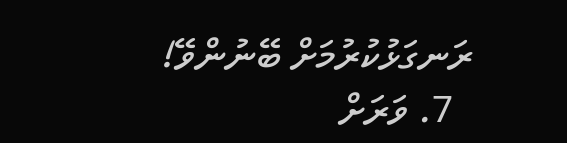ރަނގަޅުކުރުމަށް ބޭނުންވޭ!
  7. ވަރަށް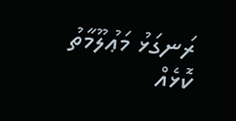ރަނގަޅު މަޢުލޫމާތު ކޮޅެއް